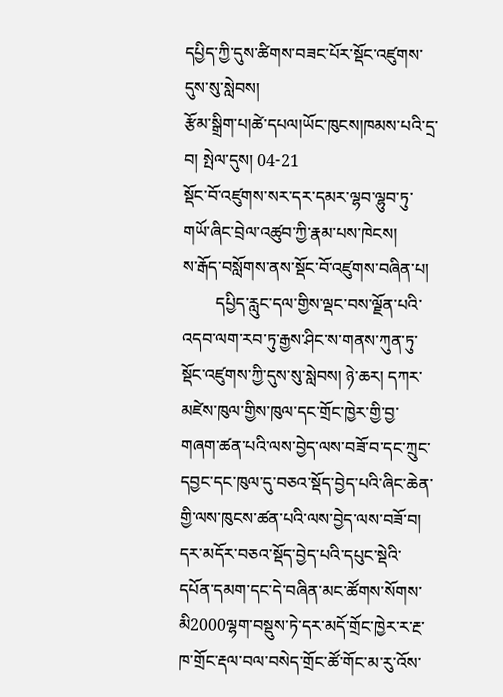དཔྱིད་ཀྱི་དུས་ཚིགས་བཟང་པོར་སྡོང་འཛུགས་དུས་སུ་སླེབས།
རྩོམ་སྒྲིག་པ།ཚེ་དཔལ།ཡོང་ཁུངས།ཁམས་པའི་དྲ་བ། སྤེལ་དུས། 04-21
སྡོང་བོ་འཛུགས་སར་དར་དམར་ལྷབ་ལྷུབ་ཏུ་གཡོ་ཞིང་བྲེལ་འཚུབ་ཀྱི་རྣམ་པས་ཁེངས།
ས་རྒོད་བསློགས་ནས་སྡོང་བོ་འཛུགས་བཞིན་པ།
        དཔྱིད་རླུང་དལ་གྱིས་ལྡང་བས་ལྗོན་པའི་འདབ་ལག་རབ་ཏུ་རྒྱས་ཤིང་ས་གནས་ཀུན་ཏུ་སྡོང་འཛུགས་ཀྱི་དུས་སུ་སླེབས། ཉེ་ཆར། དཀར་མཛེས་ཁུལ་གྱིས་ཁུལ་དང་གྲོང་ཁྱེར་གྱི་བྱ་གཞག་ཚན་པའི་ལས་བྱེད་ལས་བཟོ་བ་དང་ཀྲུང་དབྱང་དང་ཁུལ་དུ་བཅའ་སྡོད་བྱེད་པའི་ཞིང་ཆེན་གྱི་ལས་ཁུངས་ཚན་པའི་ལས་བྱེད་ལས་བཟོ་བ། དར་མདོར་བཅའ་སྡོད་བྱེད་པའི་དཔུང་སྡེའི་དཔོན་དམག་དང་དེ་བཞིན་མང་ཚོགས་སོགས་མི2000ལྷག་བསྡུས་ཏེ་དར་མདོ་གྲོང་ཁྱེར་ར་རྔ་ཁ་གྲོང་རྡལ་བལ་བསེད་གྲོང་ཚོ་གོང་མ་རུ་འོས་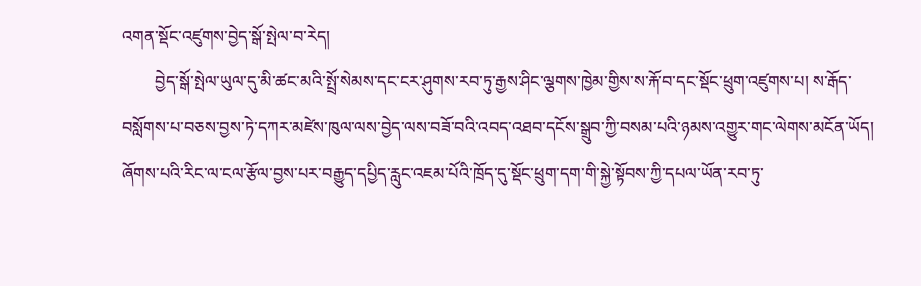འགན་སྡོང་འཛུགས་བྱེད་སྒོ་སྤེལ་བ་རེད།
        བྱེད་སྒོ་སྤེལ་ཡུལ་དུ་མི་ཚང་མའི་སྤྲོ་སེམས་དང་ངར་ཤུགས་རབ་ཏུ་རྒྱས་ཤིང་ལྕགས་ཁྱེམ་གྱིས་ས་རྐོ་བ་དང་སྡོང་ཕྲུག་འཛུགས་པ། ས་རྒོད་བསློགས་པ་བཅས་བྱས་ཏེ་དཀར་མཛེས་ཁུལ་ལས་བྱེད་ལས་བཟོ་བའི་འབད་འཐབ་དངོས་སྒྲུབ་ཀྱི་བསམ་པའི་ཉམས་འགྱུར་གང་ལེགས་མངོན་ཡོད། ཞོགས་པའི་རིང་ལ་ངལ་རྩོལ་བྱས་པར་བརྒྱུད་དཔྱིད་རླུང་འཇམ་པོའི་ཁྲོད་དུ་སྡོང་ཕྲུག་དག་གི་སྐྱེ་སྟོབས་ཀྱི་དཔལ་ཡོན་རབ་ཏུ་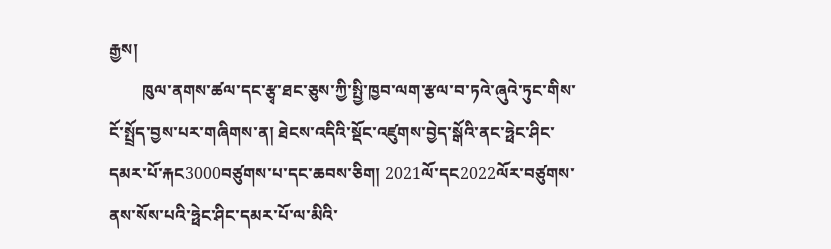རྒྱས།
        ཁུལ་ནགས་ཚལ་དང་རྩྭ་ཐང་ཅུས་ཀྱི་སྤྱི་ཁྱབ་ལག་རྩལ་བ་ཏའེ་ཞུའེ་ཏུང་གིས་ངོ་སྤྲོད་བྱས་པར་གཞིགས་ན། ཐེངས་འདིའི་སྡོང་འཛུགས་བྱེད་སྒོའི་ནང་ཧྥེང་ཤིང་དམར་པོ་རྐང3000བཙུགས་པ་དང་ཆབས་ཅིག། 2021ལོ་དང2022ལོར་བཙུགས་ནས་སོས་པའི་ཧྥེང་ཤིང་དམར་པོ་ལ་མིའི་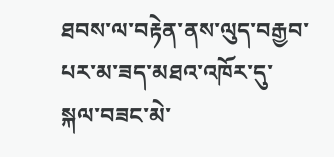ཐབས་ལ་བརྟེན་ནས་ལུད་བརྒྱབ་པར་མ་ཟད་མཐའ་འཁོར་དུ་སྐལ་བཟང་མེ་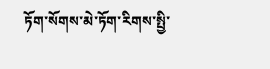ཏོག་སོགས་མེ་ཏོག་རིགས་སྤྱི་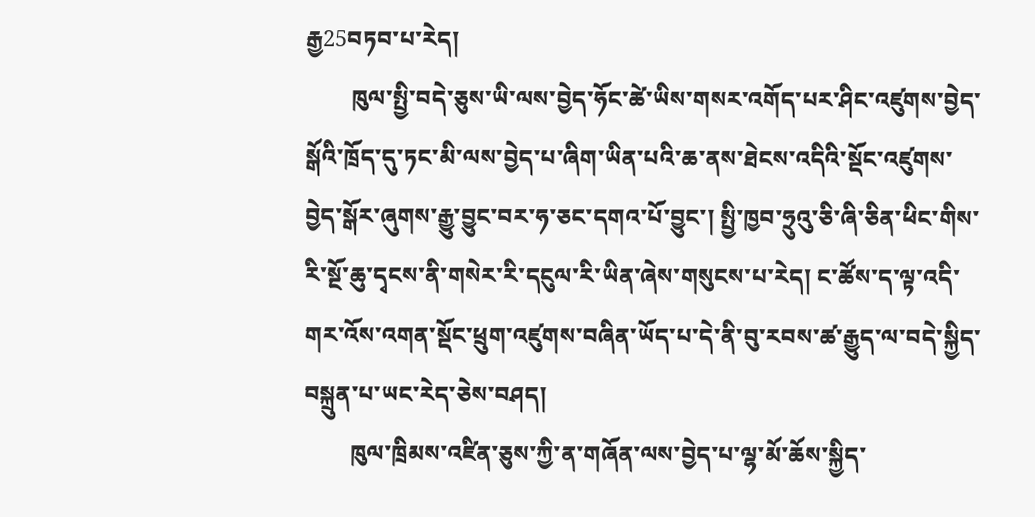རྒྱ25བཏབ་པ་རེད།
        ཁུལ་སྤྱི་བདེ་ཅུས་ཡི་ལས་བྱེད་ཧོང་ཚེ་ཡིས་གསར་འགོད་པར་ཤིང་འཛུགས་བྱེད་སྒོའི་ཁྲོད་དུ་ཏང་མི་ལས་བྱེད་པ་ཞིག་ཡིན་པའི་ཆ་ནས་ཐེངས་འདིའི་སྡོང་འཛུགས་བྱེད་སྒོར་ཞུགས་རྒྱུ་བྱུང་བར་ཧ་ཅང་དགའ་པོ་བྱུང་། སྤྱི་ཁྱབ་ཧྲུའུ་ཅི་ཞི་ཅིན་ཕིང་གིས་རི་སྔོ་ཆུ་དྭངས་ནི་གསེར་རི་དངུལ་རི་ཡིན་ཞེས་གསུངས་པ་རེད། ང་ཚོས་ད་ལྟ་འདི་གར་འོས་འགན་སྡོང་ཕྲུག་འཛུགས་བཞིན་ཡོད་པ་དེ་ནི་བུ་རབས་ཚ་རྒྱུད་ལ་བདེ་སྐྱིད་བསྐྲུན་པ་ཡང་རེད་ཅེས་བཤད།
        ཁུལ་ཁྲིམས་འཛིན་ཅུས་ཀྱི་ན་གཞོན་ལས་བྱེད་པ་ལྷ་མོ་ཆོས་སྐྱིད་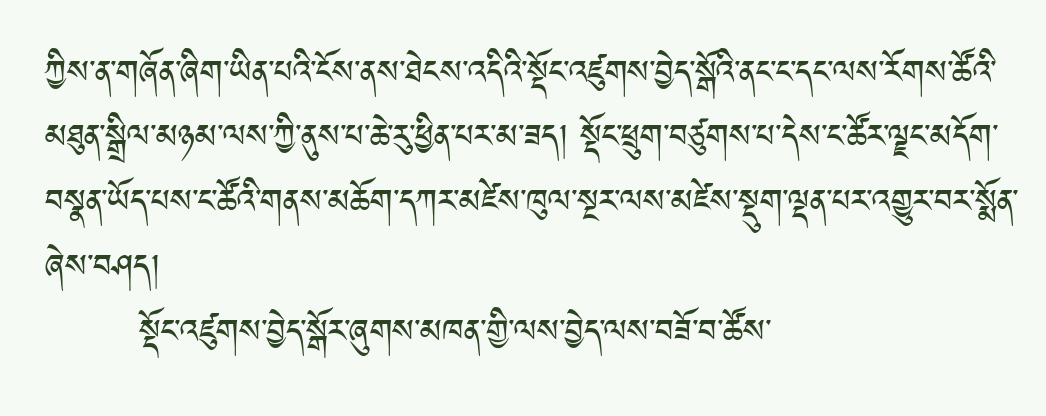ཀྱིས་ན་གཞོན་ཞིག་ཡིན་པའི་ངོས་ནས་ཐེངས་འདིའི་སྡོང་འཛུགས་བྱེད་སྒོའི་ནང་ང་དང་ལས་རོགས་ཚོའི་མཐུན་སྒྲིལ་མཉམ་ལས་ཀྱི་ནུས་པ་ཆེ་རུ་ཕྱིན་པར་མ་ཟད། སྡོང་ཕྲུག་བཙུགས་པ་དེས་ང་ཚོར་ལྗང་མདོག་བསྣན་ཡོད་པས་ང་ཚོའི་གནས་མཆོག་དཀར་མཛེས་ཁུལ་སྔར་ལས་མཛེས་སྡུག་ལྡན་པར་འགྱུར་བར་སྨོན་ཞེས་བཤད།
        སྡོང་འཛུགས་བྱེད་སྒོར་ཞུགས་མཁན་གྱི་ལས་བྱེད་ལས་བཟོ་བ་ཚོས་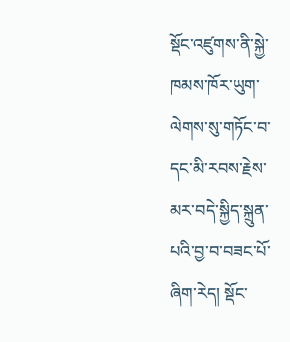སྡོང་འཛུགས་ནི་སྐྱེ་ཁམས་ཁོར་ཡུག་ལེགས་སུ་གཏོང་བ་དང་མི་རབས་རྗེས་མར་བདེ་སྐྱིད་སྐྲུན་པའི་བྱ་བ་བཟང་པོ་ཞིག་རེད། སྡོང་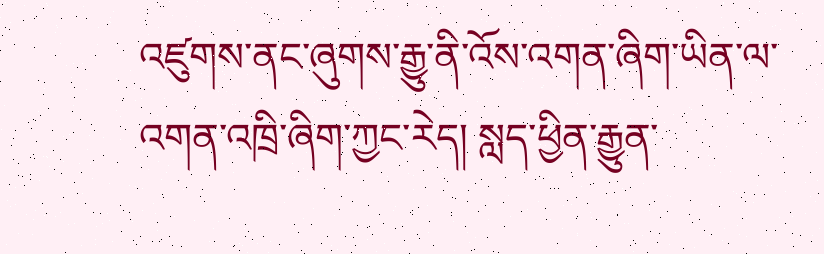འཛུགས་ནང་ཞུགས་རྒྱུ་ནི་འོས་འགན་ཞིག་ཡིན་ལ་འགན་འཁྲི་ཞིག་ཀྱང་རེད། སླད་ཕྱིན་རྒྱུན་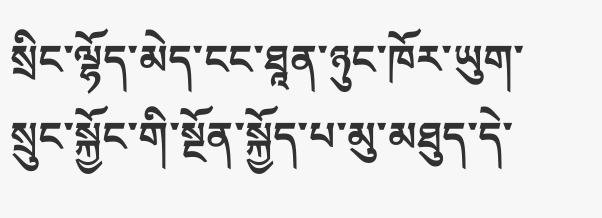སྲིང་ལྷོད་མེད་ངང་ཐཱན་ཉུང་ཁོར་ཡུག་སྲུང་སྐྱོང་གི་སྔོན་སྐྱོད་པ་མུ་མཐུད་དེ་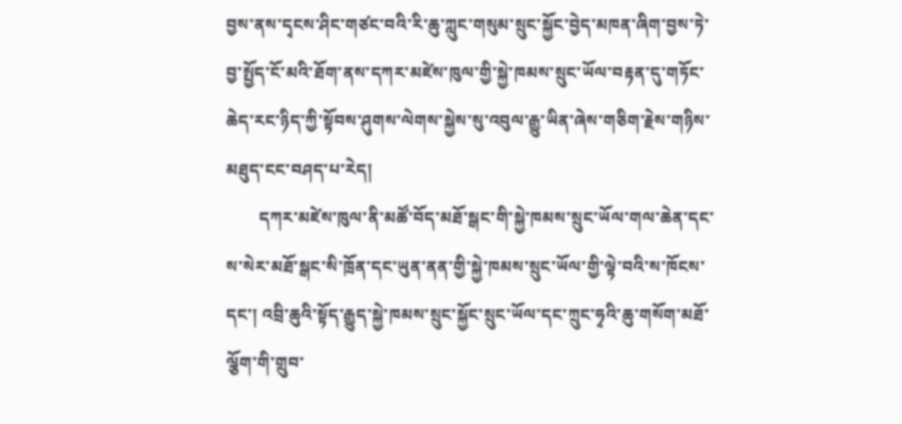བྱས་ནས་དྭངས་ཤིང་གཙང་བའི་རི་ཆུ་ཀླུང་གསུམ་སྲུང་སྐྱོང་བྱེད་མཁན་ཞིག་བྱས་ཏེ་བྱ་སྤྱོད་ངོ་མའི་ཐོག་ནས་དཀར་མཛེས་ཁུལ་གྱི་སྐྱེ་ཁམས་སྲུང་ཡོལ་བརྟན་དུ་གཏོང་ཆེད་རང་ཉིད་ཀྱི་སྟོབས་ཤུགས་ལེགས་སྐྱེས་སུ་འབུལ་རྒྱུ་ཡིན་ཞེས་གཅིག་རྗེས་གཉིས་མཐུད་ངང་བཤད་པ་རེད།
        དཀར་མཛེས་ཁུལ་ནི་མཚོ་བོད་མཐོ་སྒང་གི་སྐྱེ་ཁམས་སྲུང་ཡོལ་གལ་ཆེན་དང་ས་སེར་མཐོ་སྒང་སི་ཁྲོན་དང་ཡུན་ནན་གྱི་སྐྱེ་ཁམས་སྲུང་ཡོལ་གྱི་ལྟེ་བའི་ས་ཁོངས་དང་། འབྲི་ཆུའི་སྟོད་རྒྱུད་སྐྱེ་ཁམས་སྲུང་སྐྱོང་སྲུང་ཡོལ་དང་ཀྲུང་ཧྭའི་ཆུ་གསོག་མཐོ་ལྕོག་གི་གྲུབ་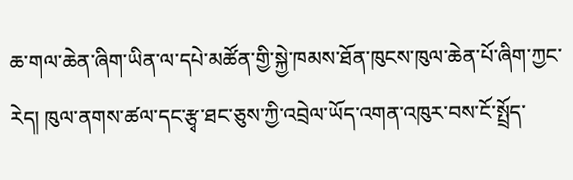ཆ་གལ་ཆེན་ཞིག་ཡིན་ལ་དཔེ་མཚོན་གྱི་སྐྱེ་ཁམས་ཐོན་ཁུངས་ཁུལ་ཆེན་པོ་ཞིག་ཀྱང་རེད། ཁུལ་ནགས་ཚལ་དང་རྩྭ་ཐང་ཅུས་ཀྱི་འབྲེལ་ཡོད་འགན་འཁུར་བས་ངོ་སྤྲོད་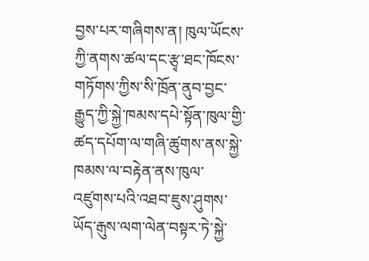བྱས་པར་གཞིགས་ན། ཁུལ་ཡོངས་ཀྱི་ནགས་ཚལ་དང་རྩྭ་ཐང་ཁོངས་གཏོགས་ཀྱིས་སི་ཁྲོན་ནུབ་བྱང་རྒྱུད་ཀྱི་སྐྱེ་ཁམས་དཔེ་སྟོན་ཁུལ་གྱི་ཚད་དཔོག་ལ་གཞི་ཚུགས་ནས་སྐྱེ་ཁམས་ལ་བརྟེན་ནས་ཁུལ་འཛུགས་པའི་འཐབ་ཇུས་ཤུགས་ཡོད་རྒུས་ལག་ལེན་བསྟར་ཏེ་སྐྱེ་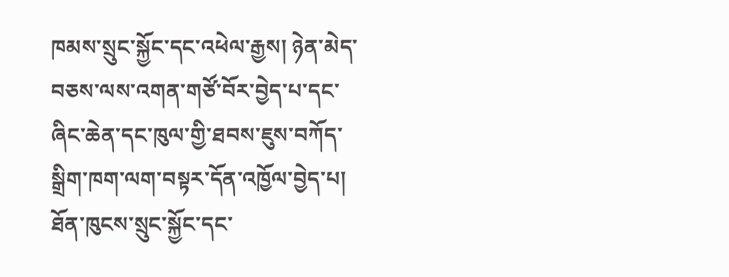ཁམས་སྲུང་སྐྱོང་དང་འཕེལ་རྒྱས། ཉེན་མེད་བཅས་ལས་འགན་གཙོ་བོར་བྱེད་པ་དང་ཞིང་ཆེན་དང་ཁུལ་གྱི་ཐབས་ཇུས་བཀོད་སྒྲིག་ཁག་ལག་བསྟར་དོན་འཁྱོལ་བྱེད་པ། ཐོན་ཁུངས་སྲུང་སྐྱོང་དང་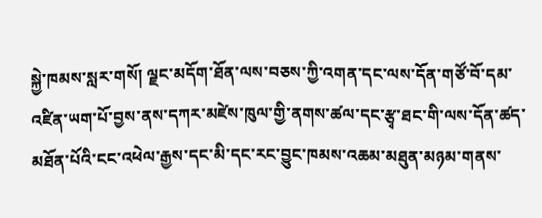སྐྱེ་ཁམས་སླར་གསོ། ལྗང་མདོག་ཐོན་ལས་བཅས་ཀྱི་འགན་དང་ལས་དོན་གཙོ་བོ་དམ་འཛིན་ཡག་པོ་བྱས་ནས་དཀར་མཛེས་ཁུལ་གྱི་ནགས་ཚལ་དང་རྩྭ་ཐང་གི་ལས་དོན་ཚད་མཐོན་པོའི་ངང་འཕེལ་རྒྱས་དང་མི་དང་རང་བྱུང་ཁམས་འཆམ་མཐུན་མཉམ་གནས་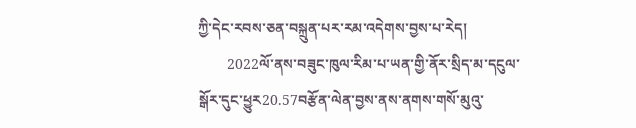ཀྱི་དེང་རབས་ཅན་བསྐྲུན་པར་རམ་འདེགས་བྱས་པ་རེད།
        2022ལོ་ནས་བཟུང་ཁུལ་རིམ་པ་ཡན་གྱི་ནོར་སྲིད་མ་དངུལ་སྒོར་དུང་ཕྱུར20.57བརྩོན་ལེན་བྱས་ནས་ནགས་གསོ་མུའུ་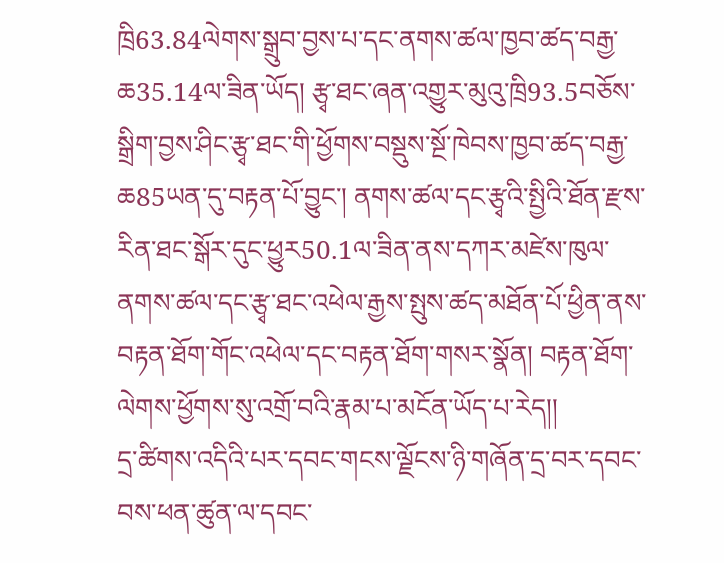ཁྲི63.84ལེགས་སྒྲུབ་བྱས་པ་དང་ནགས་ཚལ་ཁྱབ་ཚད་བརྒྱ་ཆ35.14ལ་ཟིན་ཡོད། རྩྭ་ཐང་ཞན་འགྱུར་མུའུ་ཁྲི93.5བཅོས་སྒྲིག་བྱས་ཤིང་རྩྭ་ཐང་གི་ཕྱོགས་བསྡུས་སྔོ་ཁེབས་ཁྱབ་ཚད་བརྒྱ་ཆ85ཡན་དུ་བརྟན་པོ་བྱུང་། ནགས་ཚལ་དང་རྩྭའི་སྤྱིའི་ཐོན་རྫས་རིན་ཐང་སྒོར་དུང་ཕྱུར50.1ལ་ཟིན་ནས་དཀར་མཛེས་ཁུལ་ནགས་ཚལ་དང་རྩྭ་ཐང་འཕེལ་རྒྱས་སྤུས་ཚད་མཐོན་པོ་ཕྱིན་ནས་བརྟན་ཐོག་གོང་འཕེལ་དང་བརྟན་ཐོག་གསར་སྣོན། བརྟན་ཐོག་ལེགས་ཕྱོགས་སུ་འགྲོ་བའི་རྣམ་པ་མངོན་ཡོད་པ་རེད།།
དྲ་ཚིགས་འདིའི་པར་དབང་གངས་ལྗོངས་ཉི་གཞོན་དྲ་བར་དབང་བས་ཕན་ཚུན་ལ་དབང་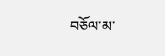བཅོལ་མ་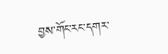བྱས་གོང་རང་དགར་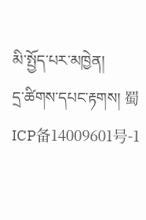མི་སྤྱོད་པར་མཁྱེན།
དྲ་ཚིགས་དཔང་རྟགས། 蜀ICP备14009601号-1